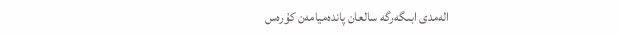الەمدى ابىگەرگە سالعان پاندەميامەن كۇرەس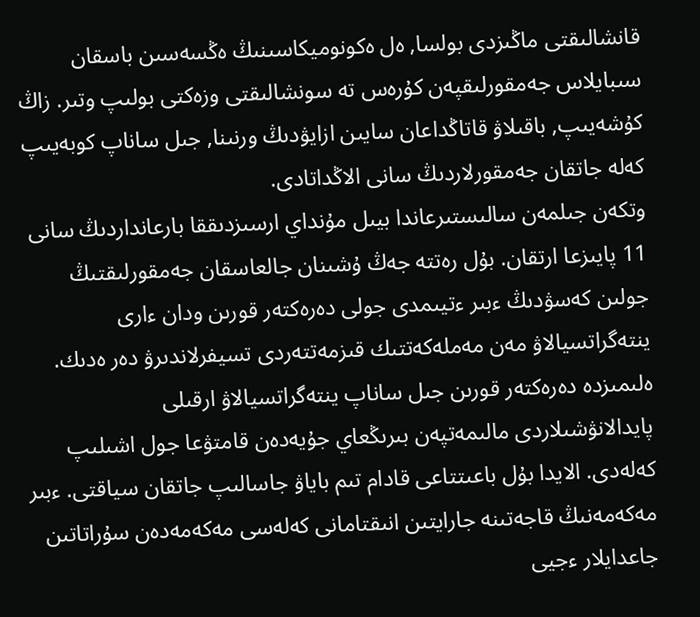قانشالىقتى ماڭىزدى بولسا, ەل ەكونوميكاسىنىڭ ەڭسەسىن باسقان سىبايلاس جەمقورلىقپەن كۇرەس تە سونشالىقتى وزەكتى بولىپ وتىر. زاڭ كۇشەيىپ, باقىلاۋ قاتاڭداعان سايىن ازايۋدىڭ ورنىنا, جىل ساناپ كوبەيىپ كەلە جاتقان جەمقورلاردىڭ سانى الاڭداتادى.
وتكەن جىلمەن سالىستىرعاندا بيىل مۇنداي ارسىزدىققا بارعانداردىڭ سانى 11 پايىزعا ارتقان. بۇل رەتتە جەڭ ۇشىنان جالعاسقان جەمقورلىقتىڭ جولىن كەسۋدىڭ ءبىر ءتيىمدى جولى دەرەكتەر قورىن ودان ءارى ينتەگراتسيالاۋ مەن مەملەكەتتىك قىزمەتتەردى تسيفرلاندىرۋ دەر ەدىك.
ەلىمىزدە دەرەكتەر قورىن جىل ساناپ ينتەگراتسيالاۋ ارقىلى پايدالانۋشىلاردى مالىمەتپەن بىرىڭعاي جۇيەدەن قامتۋعا جول اشىلىپ كەلەدى. الايدا بۇل باعىتتاعى قادام تىم باياۋ جاسالىپ جاتقان سياقتى. ءبىر مەكەمەنىڭ قاجەتىنە جارايتىن انىقتامانى كەلەسى مەكەمەدەن سۇراتاتىن جاعدايلار ءجيى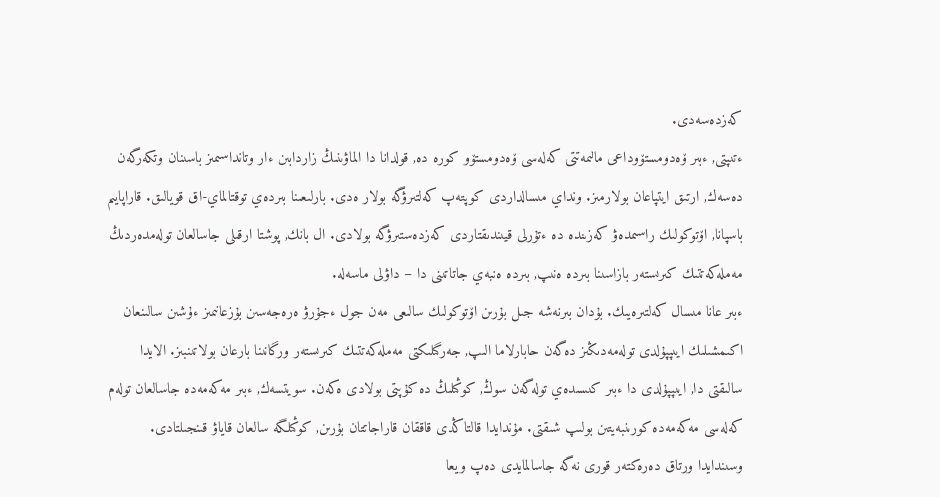كەزدەسەدى.
ءتىپتى, ءبىر ۆەدومستۆوداعى مالىمەتتى كەلەسى ۆەدومستۆو كورە دە, قولدانا دا الماۋىنىڭ زاردابىن ءار وتانداسىمىز باسىنان وتكەرگەن دەسەك, ارتىق ايتپاعان بولارمىز. ونداي مىسالداردى كوپتەپ كەلتىرۋگە بولار ەدى. بارلىعىنا بىردەي توقتالماي-اق قويالىق. قاراپايىم باسپانا, اۆتوكولىك راسىمدەۋ كەزىندە دە ءتۇرلى قيىندىقتاردى كەزدەستىرۋگە بولادى. ال بانك, پوشتا ارقىلى جاسالعان تولەمدەردىڭ مەملەكەتتىك كىرىستەر بازاسىنا بىردە ەنىپ, بىردە ەنبەي جاتاتىنى دا – داۋلى ماسەلە.
ءبىر عانا مىسال كەلتىرەيىك. بۇدان بىرنەشە جىل بۇرىن اۆتوكولىك سالىعى مەن جول ءجۇرۋ ەرەجەسىن بۇزعانىمىز ءۇشىن سالىنعان اكىمشىلىك ايىپپۇلدى تولەمەدىڭىز دەگەن حابارلاما الىپ, جەرگىلىكتى مەملەكەتتىك كىرىستەر ورگانىنا بارعان بولاتىنبىز. الايدا سالىقتى دا, ايىپپۇلدى دا ءبىر كىسىدەي تولەگەن سوڭ, كوڭىلىڭ دە كۇپتى بولادى ەكەن. سويتسەك, ءبىر مەكەمەدە جاسالعان تولەم كەلەسى مەكەمەدە كورىنبەيتىن بولىپ شىقتى. مۇندايدا قالتاڭدى قاققان قاراجاتتان بۇرىن, كوڭىلگە سالعان قاياۋ قىنجىلتادى. وسىندايدا ورتاق دەرەكتەر قورى نەگە جاسالمايدى دەپ ويعا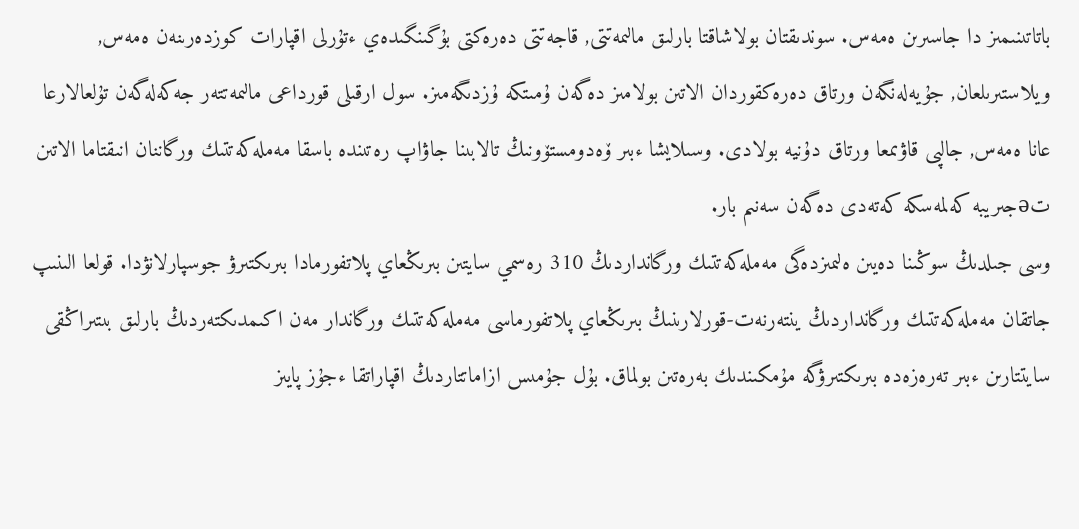باتاتىنىمىز دا جاسىرىن ەمەس. سوندىقتان بولاشاقتا بارلىق مالىمەتتى, قاجەتتى دەرەكتى بۇگىنگىدەي ءتۇرلى اقپارات كوزدەرىنەن ەمەس, ويلاستىرىلعان, جۇيەلەنگەن ورتاق دەرەكقوردان الاتىن بولامىز دەگەن ۇمىتكە ۇزدىگەمىز. سول ارقىلى قورداعى مالىمەتتەر جەكەلەگەن تۇلعالارعا عانا ەمەس, جالپى قاۋىمعا ورتاق دۇنيە بولادى. وسىلايشا ءبىر ۆەدومستۆونىڭ تالابىنا جاۋاپ رەتىندە باسقا مەملەكەتتىك ورگاننان انىقتاما الاتىن تəجىريبە كەلمەسكە كەتەدى دەگەن سەنىم بار.
وسى جىلدىڭ سوڭىنا دەيىن ەلىمىزدەگى مەملەكەتتىك ورگانداردىڭ 310 رەسمي سايتىن بىرىڭعاي پلاتفورمادا بىرىكتىرۋ جوسپارلانۋدا. قولعا الىنىپ جاتقان مەملەكەتتىك ورگانداردىڭ ينتەرنەت-قورلارىنىڭ بىرىڭعاي پلاتفورماسى مەملەكەتتىك ورگاندار مەن اكىمدىكتەردىڭ بارلىق بىتىراڭقى سايتتارىن ءبىر تەرەزەدە بىرىكتىرۋگە مۇمكىندىك بەرەتىن بولماق. بۇل جۇمىس ازاماتتاردىڭ اقپاراتقا ءجۇز پايىز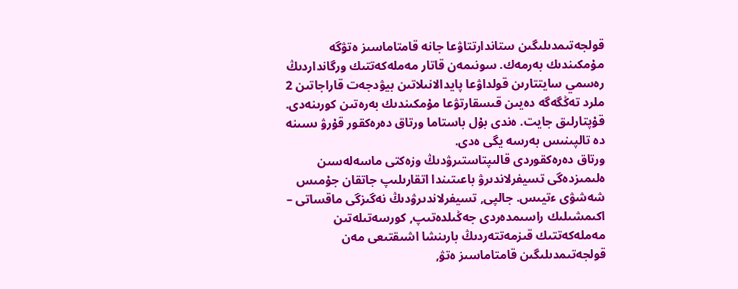قولجەتىمدىلىگىن ستاندارتتاۋعا جانە قامتاماسىز ەتۋگە مۇمكىندىك بەرمەك. سونىمەن قاتار مەملەكەتتىك ورگانداردىڭ رەسمي سايتتارىن قولداۋعا پايدالانىلاتىن بيۋدجەت قاراجاتىن 2 ملرد تەڭگەگە دەيىن قىسقارتۋعا مۇمكىندىك بەرەتىن كورىنەدى. قۇپتارلىق جايت. ەندى بۇل باستاما ورتاق دەرەكقور قۇرۋ ىسىنە دە تالپىنىس بەرسە يگى ەدى.
ورتاق دەرەكقوردى قالىپتاستىرۋدىڭ وزەكتى ماسەلەسىن ەلىمىزدەگى تسيفرلاندىرۋ باعىتىندا اتقارىلىپ جاتقان جۇمىس شەشۋى ءتيىس. جالپى, تسيفرلاندىرۋدىڭ نەگىزگى ماقساتى – اكىمشىلىك راسىمدەردى جەڭىلدەتىپ, كورسەتىلەتىن مەملەكەتتىك قىزمەتتەردىڭ بارىنشا اشىقتىعى مەن قولجەتىمدىلىگىن قامتاماسىز ەتۋ,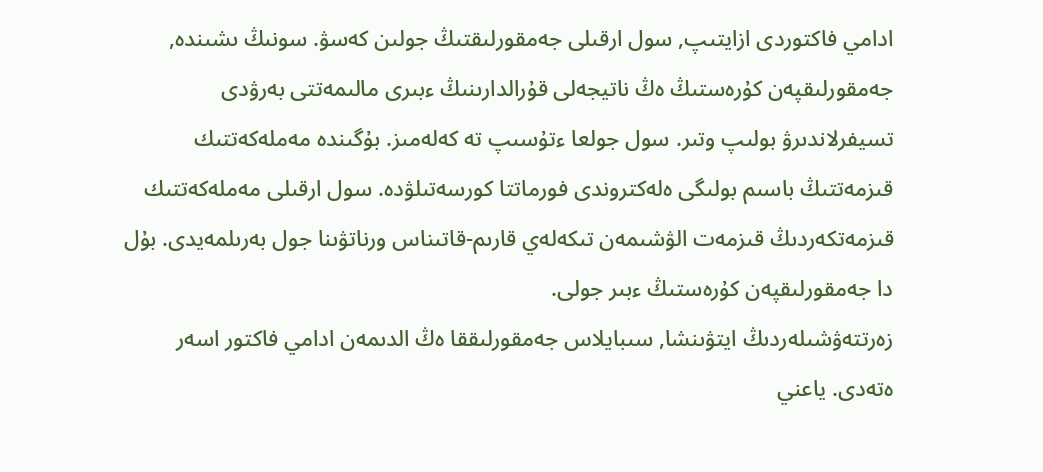ادامي فاكتوردى ازايتىپ, سول ارقىلى جەمقورلىقتىڭ جولىن كەسۋ. سونىڭ ىشىندە, جەمقورلىقپەن كۇرەستىڭ ەڭ ناتيجەلى قۇرالدارىنىڭ ءبىرى مالىمەتتى بەرۋدى تسيفرلاندىرۋ بولىپ وتىر. سول جولعا ءتۇسىپ تە كەلەمىز. بۇگىندە مەملەكەتتىك قىزمەتتىڭ باسىم بولىگى ەلەكتروندى فورماتتا كورسەتىلۋدە. سول ارقىلى مەملەكەتتىك قىزمەتكەردىڭ قىزمەت الۋشىمەن تىكەلەي قارىم-قاتىناس ورناتۋىنا جول بەرىلمەيدى. بۇل دا جەمقورلىقپەن كۇرەستىڭ ءبىر جولى.
زەرتتەۋشىلەردىڭ ايتۋىنشا, سىبايلاس جەمقورلىققا ەڭ الدىمەن ادامي فاكتور اسەر ەتەدى. ياعني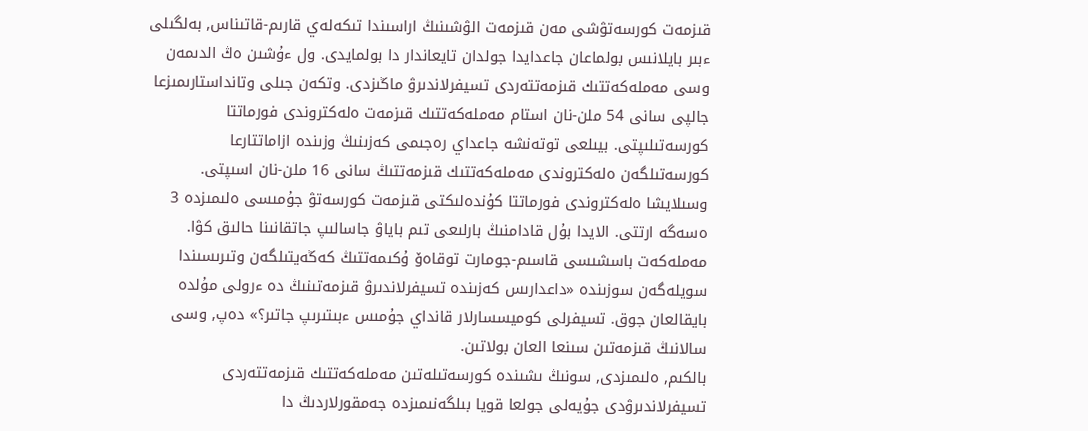قىزمەت كورسەتۋشى مەن قىزمەت الۋشىنىڭ اراسىندا تىكەلەي قارىم-قاتىناس, بەلگىلى ءبىر بايلانىس بولماعان جاعدايدا جولدان تايعاندار دا بولمايدى. ول ءۇشىن ەڭ الدىمەن وسى مەملەكەتتىك قىزمەتتەردى تسيفرلاندىرۋ ماڭىزدى. وتكەن جىلى وتانداستارىمىزعا جالپى سانى 54 ملن-نان استام مەملەكەتتىك قىزمەت ەلەكتروندى فورماتتا كورسەتىلىپتى. بيىلعى توتەنشە جاعداي رەجىمى كەزىنىڭ وزىندە ازاماتتارعا كورسەتىلگەن ەلەكتروندى مەملەكەتتىك قىزمەتتىڭ سانى 16 ملن-نان اسىپتى. وسىلايشا ەلەكتروندى فورماتتا كۇندەلىكتى قىزمەت كورسەتۋ جۇمىسى ەلىمىزدە 3 ەسەگە ارتتى. الايدا بۇل قادامنىڭ بارلىعى تىم باياۋ جاسالىپ جاتقانىنا حالىق كۋا. مەملەكەت باسشىسى قاسىم-جومارت توقاەۆ ۇكىمەتتىڭ كەڭەيتىلگەن وتىرىسىندا سويلەگەن سوزىندە «داعدارىس كەزىندە تسيفرلاندىرۋ قىزمەتىنىڭ دە ءرولى مۇلدە بايقالعان جوق. تسيفرلى كوميسسارلار قانداي جۇمىس ءبىتىرىپ جاتىر؟» دەپ, وسى سالانىڭ قىزمەتىن سىنعا العان بولاتىن.
بالكىم, ەلىمىزدى, سونىڭ ىشىندە كورسەتىلەتىن مەملەكەتتىك قىزمەتتەردى تسيفرلاندىرۋدى جۇيەلى جولعا قويا بىلگەنىمىزدە جەمقورلاردىڭ دا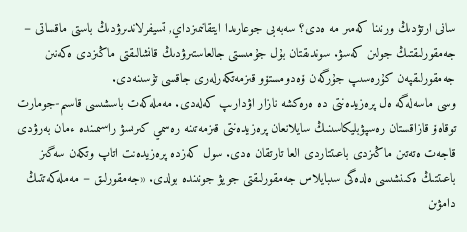سانى ارتۋدىڭ ورنىنا كەمىر مە ەدى؟ سەبەبى جوعارىدا ايتقانىمىزداي, تسيفرلاندىرۋدىڭ باستى ماقساتى – جەمقورلىقتىڭ جولىن كەسۋ. سوندىقتان بۇل جۇمىستى جالعاستىرۋدىڭ قانشالىقتى ماڭىزدى ەكەنىن جەمقورلىقپەن كۇرەسىپ جۇرگەن ۆەدومستۆو قىزمەتكەرلەرى جاقسى تۇسىنەدى.
وسى ماسەلەگە ەل پرەزيدەنتى دە ەرەكشە نازار اۋدارىپ كەلەدى. مەملەكەت باسشىسى قاسىم-جومارت توقاەۆ قازاقستان رەسپۋبليكاسىنىڭ سايلانعان پرەزيدەنتى قىزمەتىنە رەسمي كىرىسۋ راسىمىندە ءمان بەرۋدى قاجەت ەتەتىن ماڭىزدى باعىتتاردى العا تارتقان ەدى. سول كەزدە پرەزيدەنت اتاپ وتكەن سەگىز باعىتتىڭ ەكىنشىسى ەلدەگى سىبايلاس جەمقورلىقتى جويۋ جونىندە بولدى. «جەمقورلىق – مەملەكەتتىڭ دامۋىن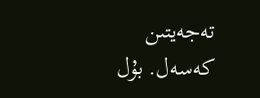تەجەيتىن كەسەل. بۇل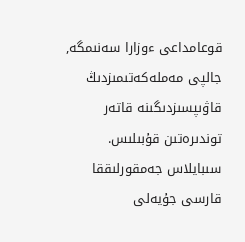قوعامداعى ءوزارا سەنىمگە, جالپى مەملەكەتىمىزدىڭ قاۋىپسىزدىگىنە قاتەر توندىرەتىن قۇبىلىس. سىبايلاس جەمقورلىققا قارسى جۇيەلى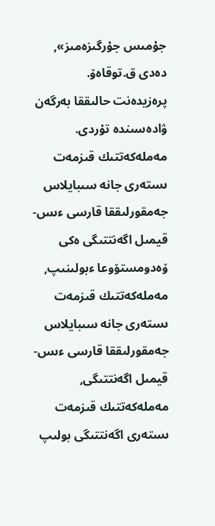جۇمىس جۇرگىزەمىز», دەدى ق.توقاەۆ.
پرەزيدەنت حالىققا بەرگەن ۋادەسىندە تۇردى. مەملەكەتتىك قىزمەت ىستەرى جانە سىبايلاس جەمقورلىققا قارسى ءىس-قيمىل اگەنتتىگى ەكى ۆەدومستۆوعا ءبولىنىپ, مەملەكەتتىك قىزمەت ىستەرى جانە سىبايلاس جەمقورلىققا قارسى ءىس-قيمىل اگەنتتىگى, مەملەكەتتىك قىزمەت ىستەرى اگەنتتىگى بولىپ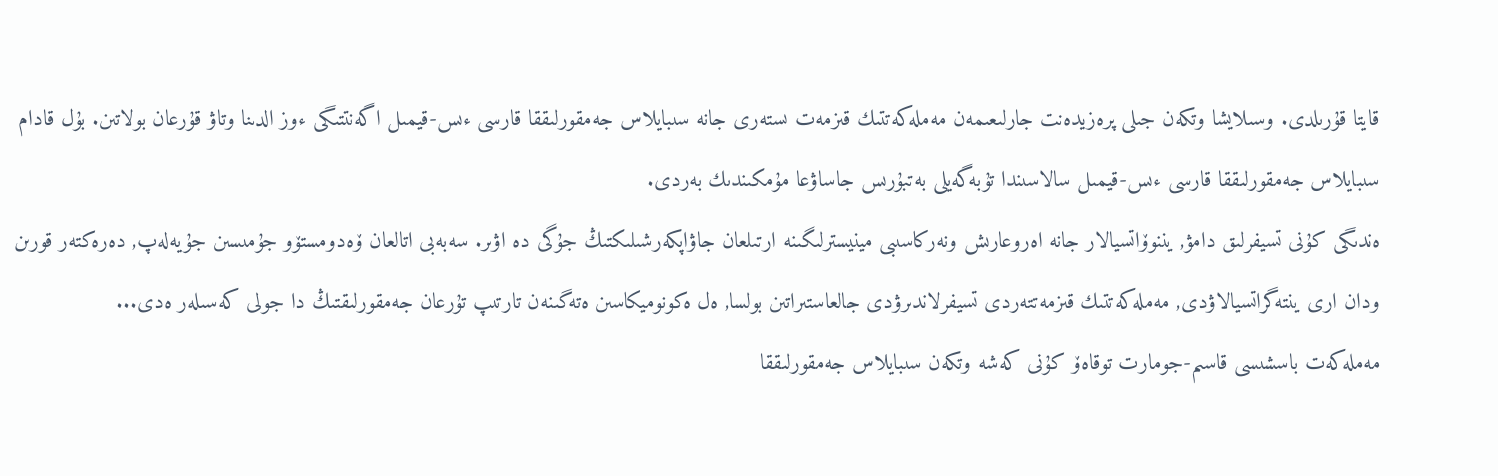قايتا قۇرىلدى. وسىلايشا وتكەن جىلى پرەزيدەنت جارلىعىمەن مەملەكەتتىك قىزمەت ىستەرى جانە سىبايلاس جەمقورلىققا قارسى ءىس-قيمىل اگەنتتىگى ءوز الدىنا وتاۋ قۇرعان بولاتىن. بۇل قادام سىبايلاس جەمقورلىققا قارسى ءىس-قيمىل سالاسىندا تۇبەگەيلى بەتبۇرىس جاساۋعا مۇمكىندىك بەردى.
ەندىگى كۇنى تسيفرلىق دامۋ, يننوۆاتسيالار جانە اەروعارىش ونەركاسىبى مينيسترلىگىنە ارتىلعان جاۋاپكەرشىلىكتىڭ جۇگى دە اۋىر. سەبەبى اتالعان ۆەدومستۆو جۇمىسىن جۇيەلەپ, دەرەكتەر قورىن ودان ارى ينتەگراتسيالاۋدى, مەملەكەتتىك قىزمەتتەردى تسيفرلاندىرۋدى جالعاستىراتىن بولسا, ەل ەكونوميكاسىن ەتەگىنەن تارتىپ تۇرعان جەمقورلىقتىڭ دا جولى كەسىلەر ەدى...
مەملەكەت باسشىسى قاسىم-جومارت توقاەۆ كۇنى كەشە وتكەن سىبايلاس جەمقورلىققا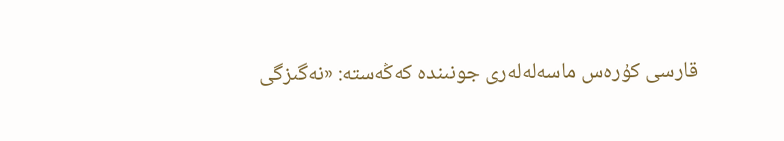قارسى كۇرەس ماسەلەلەرى جونىندە كەڭەستە: «نەگىزگى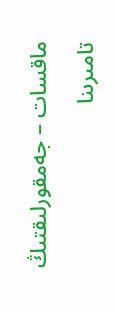ماقسات – جەمقورلىقتىڭ تامىرىنا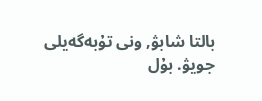بالتا شابۋ, ونى تۇبەگەيلى جويۋ. بۇل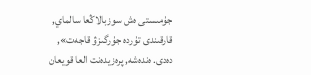جۇمىستى ەش سوزبالاڭعا سالماي, قارقىندى تۇردە جۇرگىزۋ قاجەت», دەدى. ەندەشە, پرەزيدەنت العا قويعان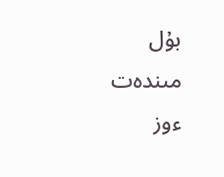بۇل مىندەت ءوز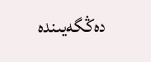دەڭگەيىندە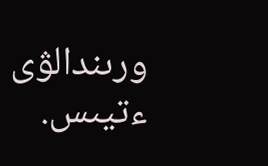ورىندالۋى ءتيىس.